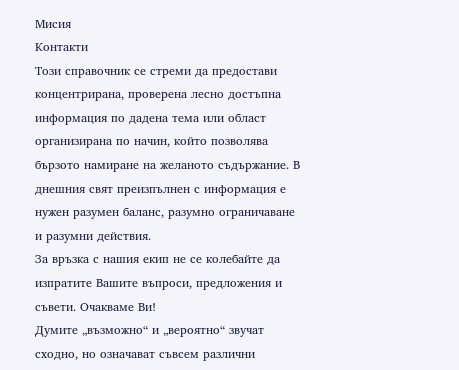Мисия
Контакти
Този справочник се стреми да предостави концентрирана, проверена лесно достъпна информация по дадена тема или област организирана по начин, който позволява бързото намиране на желаното съдържание. В днешния свят преизпълнен с информация е нужен разумен баланс, разумно ограничаване и разумни действия.
За връзка с нашия екип не се колебайте да изпратите Вашите въпроси, предложения и съвети. Очакваме Ви!
Думите „възможно“ и „вероятно“ звучат сходно, но означават съвсем различни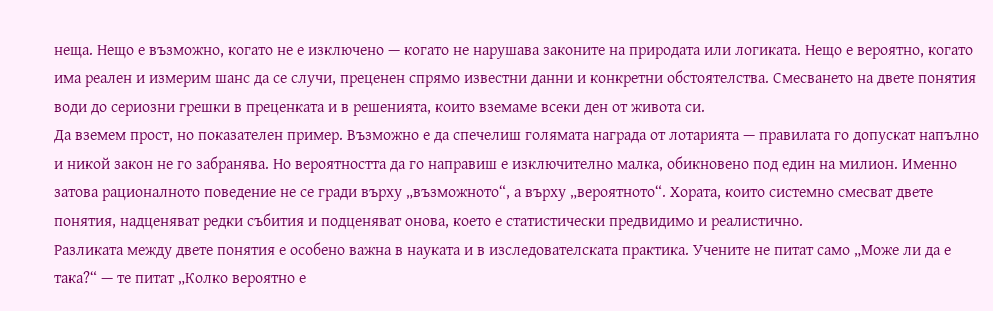неща. Нещо е възможно, когато не е изключено — когато не нарушава законите на природата или логиката. Нещо е вероятно, когато има реален и измерим шанс да се случи, преценен спрямо известни данни и конкретни обстоятелства. Смесването на двете понятия води до сериозни грешки в преценката и в решенията, които вземаме всеки ден от живота си.
Да вземем прост, но показателен пример. Възможно е да спечелиш голямата награда от лотарията — правилата го допускат напълно и никой закон не го забранява. Но вероятността да го направиш е изключително малка, обикновено под един на милион. Именно затова рационалното поведение не се гради върху „възможното“, а върху „вероятното“. Хората, които системно смесват двете понятия, надценяват редки събития и подценяват онова, което е статистически предвидимо и реалистично.
Разликата между двете понятия е особено важна в науката и в изследователската практика. Учените не питат само „Може ли да е така?“ — те питат „Колко вероятно е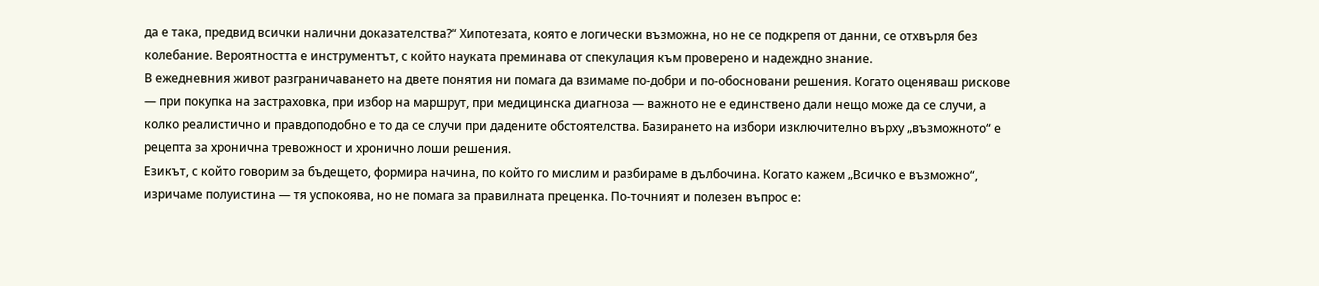да е така, предвид всички налични доказателства?“ Хипотезата, която е логически възможна, но не се подкрепя от данни, се отхвърля без колебание. Вероятността е инструментът, с който науката преминава от спекулация към проверено и надеждно знание.
В ежедневния живот разграничаването на двете понятия ни помага да взимаме по-добри и по-обосновани решения. Когато оценяваш рискове — при покупка на застраховка, при избор на маршрут, при медицинска диагноза — важното не е единствено дали нещо може да се случи, а колко реалистично и правдоподобно е то да се случи при дадените обстоятелства. Базирането на избори изключително върху „възможното“ е рецепта за хронична тревожност и хронично лоши решения.
Езикът, с който говорим за бъдещето, формира начина, по който го мислим и разбираме в дълбочина. Когато кажем „Всичко е възможно“, изричаме полуистина — тя успокоява, но не помага за правилната преценка. По-точният и полезен въпрос е: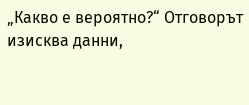„Какво е вероятно?“ Отговорът изисква данни,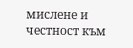мислене и честност към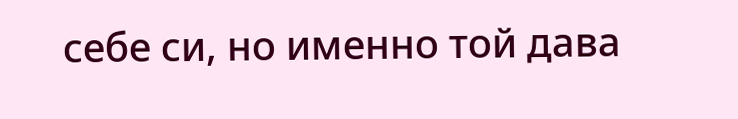себе си, но именно той дава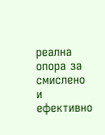реална опора за смислено и ефективно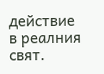действие в реалния свят.